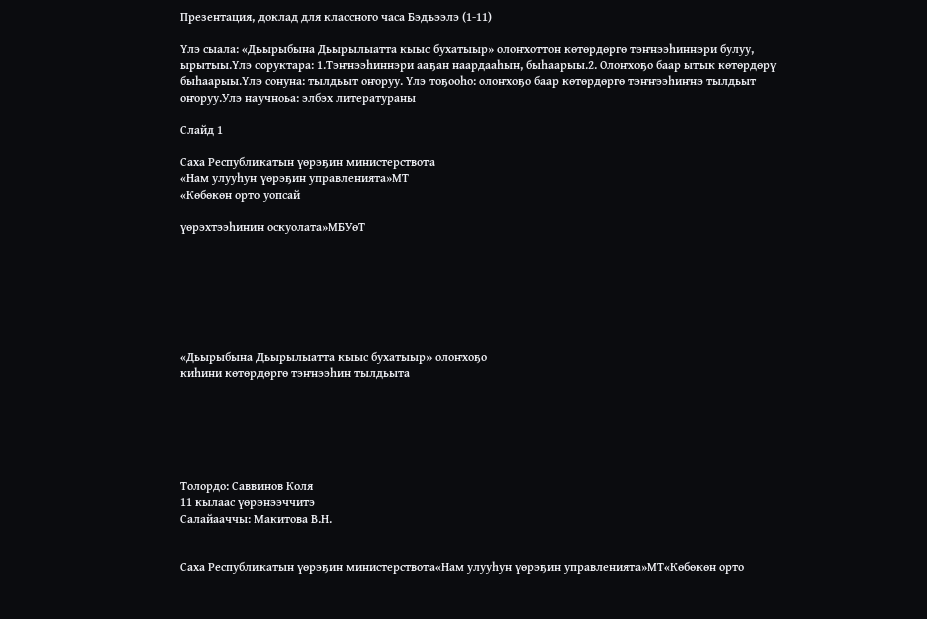Презентация, доклад для классного часа Бэдьээлэ (1-11)

Үлэ сыала: «Дьырыбына Дьырылыатта кыыс бухатыыр» олоҥхоттон көтөрдөргө тэҥнээһиннэри булуу, ырытыы.Үлэ соруктара: 1.Тэҥнээһиннэри ааҕан наардааһын, быһаарыы.2. Олоҥхоҕо баар ытык көтөрдөрү быһаарыы.Үлэ сонуна: тылдьыт оҥоруу. Үлэ тоҕооhо: олоҥхоҕо баар көтөрдөргө тэҥҥээһиҥнэ тылдьыт оҥоруу.Улэ научноьа: элбэх литератураны

Слайд 1

Саха Республикатын үөрэҕин министерствота
«Нам улууһун үөрэҕин управленията»МТ
«Көбөкөн орто уопсай

үөрэхтээһинин оскуолата»МБУөТ







«Дьырыбына Дьырылыатта кыыс бухатыыр» олоҥхоҕо
киһини көтөрдөргө тэҥнээһин тылдьыта






Толордо: Саввинов Коля
11 кылаас үөрэнээччитэ
Салайааччы: Макитова В.Н.


Саха Республикатын үөрэҕин министерствота«Нам улууһун үөрэҕин управленията»МТ«Көбөкөн орто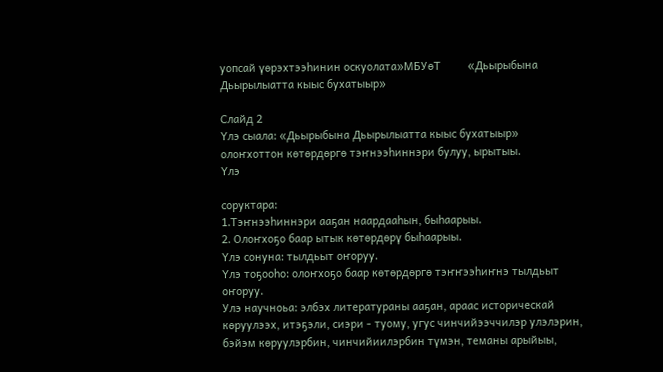уопсай үөрэхтээһинин оскуолата»МБУөТ         «Дьырыбына Дьырылыатта кыыс бухатыыр»

Слайд 2
Үлэ сыала: «Дьырыбына Дьырылыатта кыыс бухатыыр» олоҥхоттон көтөрдөргө тэҥнээһиннэри булуу, ырытыы.
Үлэ

соруктара:
1.Тэҥнээһиннэри ааҕан наардааһын, быһаарыы.
2. Олоҥхоҕо баар ытык көтөрдөрү быһаарыы.
Үлэ сонуна: тылдьыт оҥоруу.
Үлэ тоҕооhо: олоҥхоҕо баар көтөрдөргө тэҥҥээһиҥнэ тылдьыт оҥоруу.
Улэ научноьа: элбэх литератураны ааҕан, араас историческай көруулээх, итэҕэли, сиэри - туому, угус чинчийээччилэр улэлэрин, бэйэм көруулэрбин, чинчийиилэрбин түмэн, теманы арыйыы,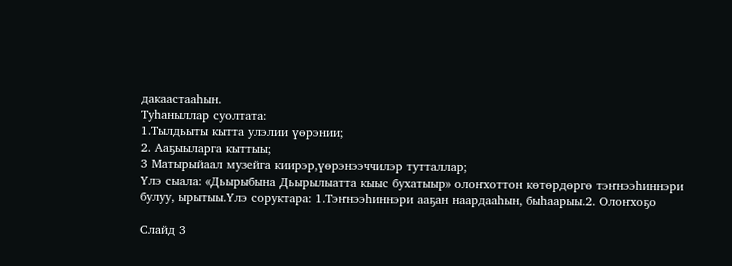дакаастааһын.
Туhаныллар суолтата:
1.Тылдьыты кытта улэлии үөрэнии;
2. Ааҕыыларга кыттыы;
3 Матырыйаал музейга киирэр,үөрэнээччилэр тутталлар;
Үлэ сыала: «Дьырыбына Дьырылыатта кыыс бухатыыр» олоҥхоттон көтөрдөргө тэҥнээһиннэри булуу, ырытыы.Үлэ соруктара: 1.Тэҥнээһиннэри ааҕан наардааһын, быһаарыы.2. Олоҥхоҕо

Слайд 3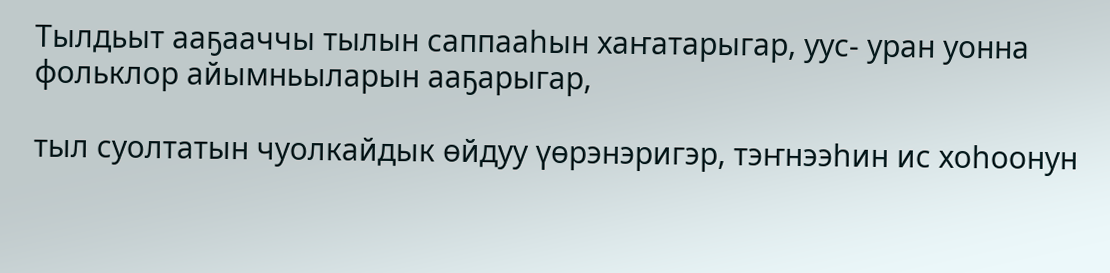Тылдьыт ааҕааччы тылын саппааһын хаҥатарыгар, уус- уран уонна фольклор айымньыларын ааҕарыгар,

тыл суолтатын чуолкайдык өйдуу үөрэнэригэр, тэҥнээһин ис хоһоонун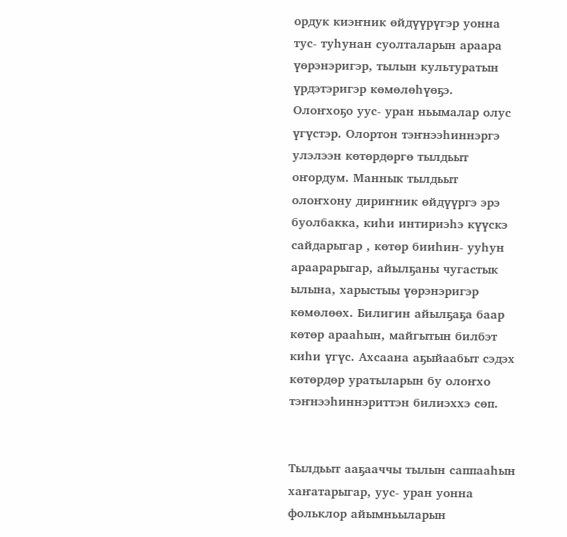ордук киэҥник өйдүүрүгэр уонна тус- туһунан суолталарын араара үөрэнэригэр, тылын культуратын үрдэтэригэр көмөлөһүөҕэ.
Олоҥхоҕо уус- уран ньымалар олус үгүстэр. Олортон тэҥнээһиннэргэ улэлээн көтөрдөргө тылдьыт оҥордум. Маннык тылдьыт олоҥхону дириҥник өйдүүргэ эрэ буолбакка, киһи интириэһэ күүскэ сайдарыгар , көтөр бииһин- ууһун араарарыгар, айылҕаны чугастык ылына, харыстыы үөрэнэригэр көмөлөөх. Билигин айылҕаҕа баар көтөр арааһын, майгытын билбэт киһи үгүс. Ахсаана аҕыйаабыт сэдэх көтөрдөр уратыларын бу олоҥхо тэҥнээһиннэриттэн билиэххэ сөп.


Тылдьыт ааҕааччы тылын саппааһын хаҥатарыгар, уус- уран уонна фольклор айымньыларын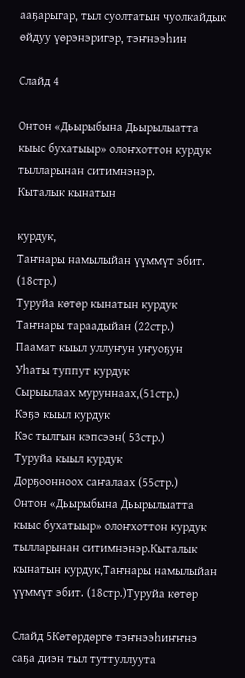ааҕарыгар, тыл суолтатын чуолкайдык өйдуу үөрэнэригэр, тэҥнээһин

Слайд 4

Онтон «Дьырыбына Дьырылыатта кыыс бухатыыр» олоҥхоттон курдук тылларынан ситимнэнэр.
Кыталык кынатын

курдук,
Таҥнары намылыйан үүммүт эбит. (18стр.)
Туруйа көтөр кынатын курдук
Таҥнары тараадыйан (22стр.)
Паамат кыыл уллуҥун уҥуоҕун
Уһаты туппут курдук
Сырыылаах муруннаах,(51стр.)
Кэҕэ кыыл курдук
Кэс тылгын кэпсээн( 53стр.)
Туруйа кыыл курдук
Дорҕоонноох саҥалаах (55стр.)
Онтон «Дьырыбына Дьырылыатта кыыс бухатыыр» олоҥхоттон курдук тылларынан ситимнэнэр.Кыталык кынатын курдук,Таҥнары намылыйан үүммүт эбит. (18стр.)Туруйа көтөр

Слайд 5Көтөрдөргө тэҥнээһиҥҥнэ саҕа диэн тыл туттуллуута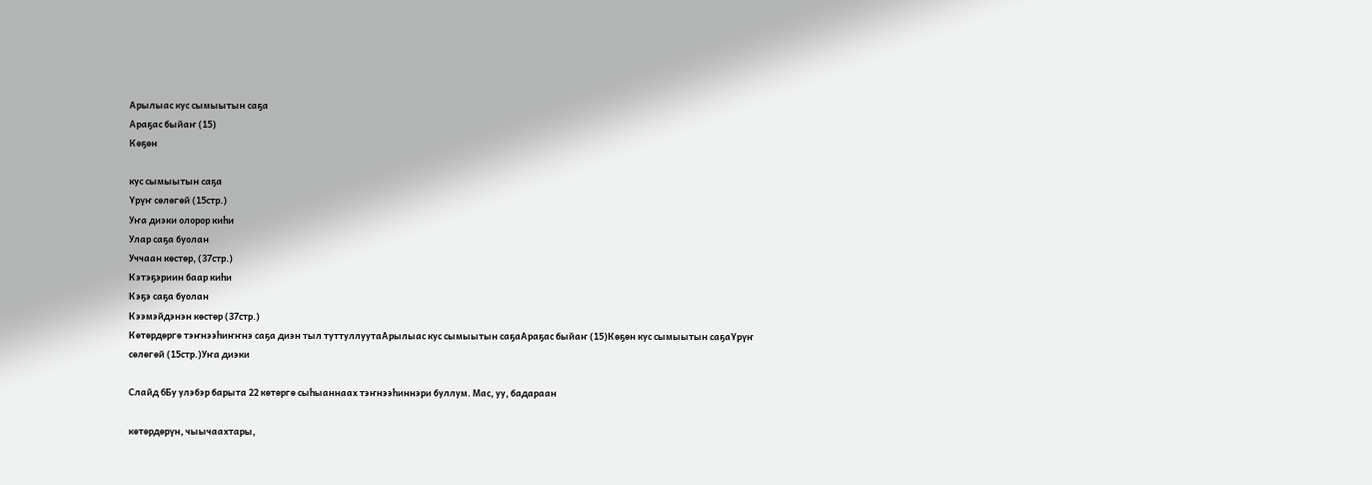Арылыас кус сымыытын саҕа
Араҕас быйаҥ (15)
Көҕөн

кус сымыытын саҕа
Үрүҥ сөлөгөй (15стр.)
Уҥа диэки олорор киһи
Улар саҕа буолан
Уччаан көстөр, (37стр.)
Кэтэҕэриин баар киһи
Кэҕэ саҕа буолан
Кээмэйдэнэн көстөр (37стр.)
Көтөрдөргө тэҥнээһиҥҥнэ саҕа диэн тыл туттуллуутаАрылыас кус сымыытын саҕаАраҕас быйаҥ (15)Көҕөн кус сымыытын саҕаҮрүҥ сөлөгөй (15стр.)Уҥа диэки

Слайд 6Бу улэбэр барыта 22 көтөргө сыһыаннаах тэҥнээһиннэри буллум. Мас, уу, бадараан

көтөрдөрүн, чыычаахтары,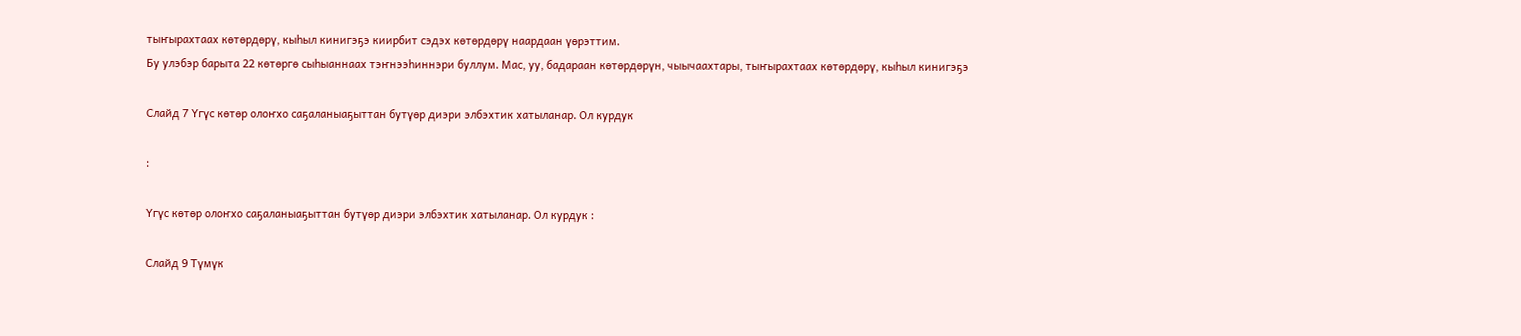тыҥырахтаах көтөрдөрү, кыһыл кинигэҕэ киирбит сэдэх көтөрдөрү наардаан үөрэттим.
Бу улэбэр барыта 22 көтөргө сыһыаннаах тэҥнээһиннэри буллум. Мас, уу, бадараан көтөрдөрүн, чыычаахтары, тыҥырахтаах көтөрдөрү, кыһыл кинигэҕэ

Слайд 7 Үгүс көтөр олоҥхо саҕаланыаҕыттан бутүөр диэри элбэхтик хатыланар. Ол курдук

:

Үгүс көтөр олоҥхо саҕаланыаҕыттан бутүөр диэри элбэхтик хатыланар. Ол курдук :

Слайд 9 Түмүк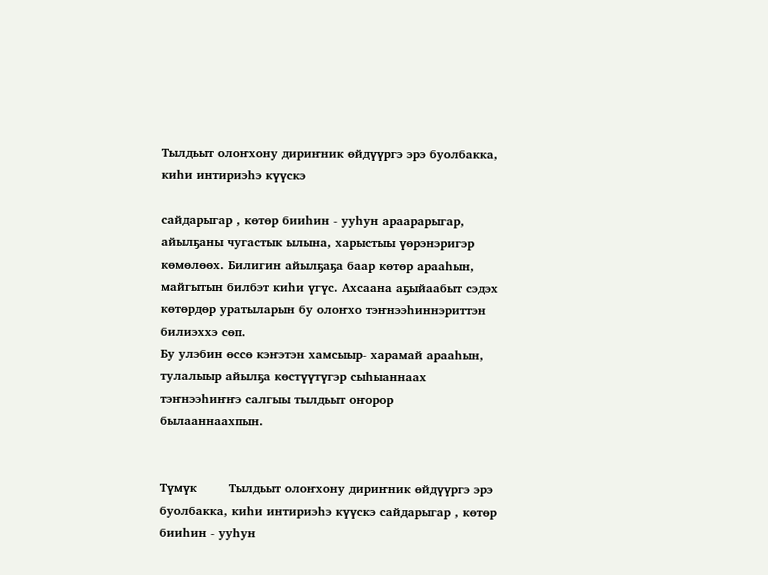Тылдьыт олоҥхону дириҥник өйдүүргэ эрэ буолбакка, киһи интириэһэ күүскэ

сайдарыгар , көтөр бииһин - ууһун араарарыгар, айылҕаны чугастык ылына, харыстыы үөрэнэригэр көмөлөөх. Билигин айылҕаҕа баар көтөр арааһын, майгытын билбэт киһи үгүс. Ахсаана аҕыйаабыт сэдэх көтөрдөр уратыларын бу олоҥхо тэҥнээһиннэриттэн билиэххэ сөп.
Бу улэбин өссө кэҥэтэн хамсыыр- харамай арааһын, тулалыыр айылҕа көстүүтүгэр сыһыаннаах тэҥнээһиҥҥэ салгыы тылдьыт оҥорор былааннаахпын.


Түмүк        Тылдьыт олоҥхону дириҥник өйдүүргэ эрэ буолбакка, киһи интириэһэ күүскэ сайдарыгар , көтөр бииһин - ууһун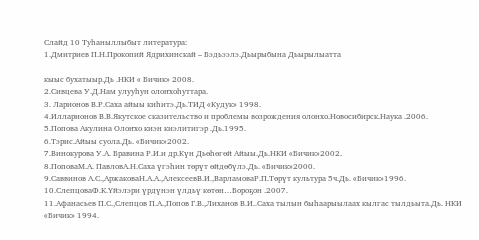Слайд 10 Туһаныллыбыт литература:
1.Дмитриев П.Н.Прокопий Ядрихинскай – Бэдьээлэ.Дьырыбына Дьырылыатта

кыыс бухатыыр.Дь .НКИ « Бичик» 2008.
2.Сивцева У.Д.Нам улууһун олоҥхоһуттара.
3. Ларионов В.Р.Саха айыы киһитэ.Дь.ТИД «Кудук» 1998.
4.Илларионов В.В.Якутское сказительство и проблемы возрождения олонхо.Новосибирск.Наука .2006.
5.Попова Акулина Олоҥхо киэн киэлитигэр .Дь.1995.
6.Тэрис.Айыы суола.Дь. «Бичик»2002.
7.Винокурова У.А. Бравина Р.И.и др.Күн Дьөһөгөй Айыы.Дь.НКИ «Бичик»2002.
8.ПоповаМ.А. ПавловА.Н.Саха үгэһин төрүт өйдөбүлэ.Дь. «Бичик»2000.
9.Саввинов А.С.,АржаковаН.А.А.,АлексеевВ.И.,ВарламоваР.П.Төрүт культура 5ч.Дь. «Бичик»1996.
10.СлепцоваФ.К.Үйэлэри үрдүнэн үлдьү көтөн…Бороҕон .2007.
11.Афанасьев П.С.,Слепцов П.А.,Попов Г.В.,Лиханов В.И..Саха тылын быһаарыылаах кылгас тылдьыта.Дь. НКИ «Бичик» 1994.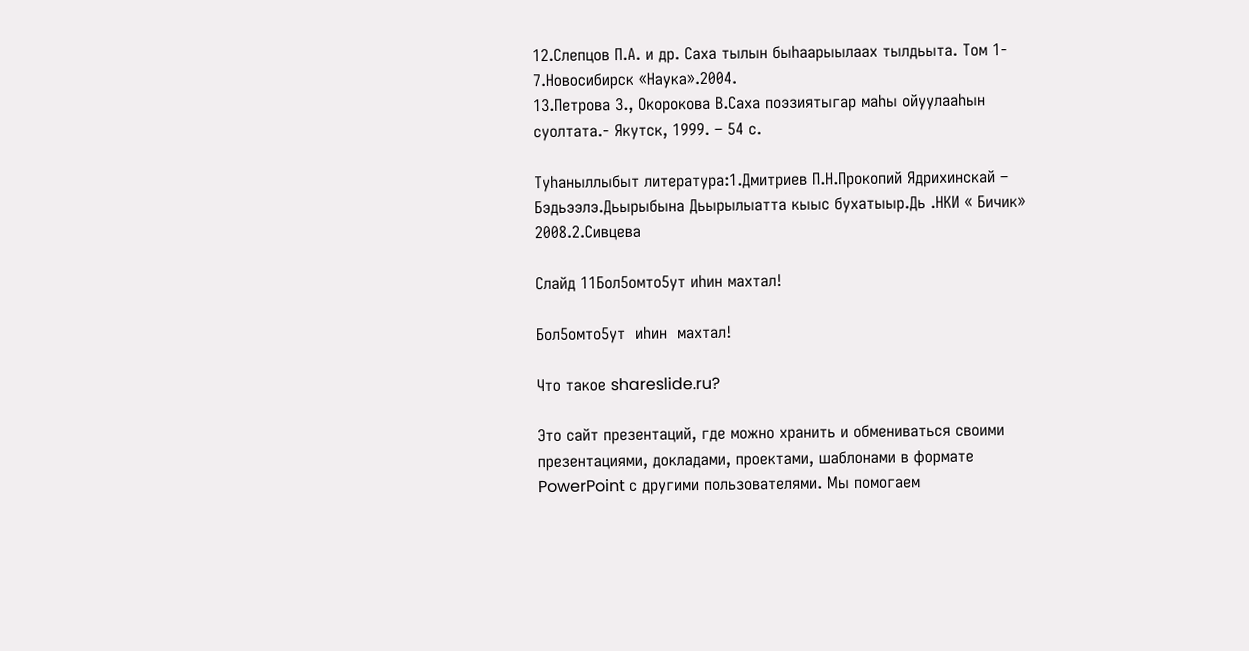12.Слепцов П.А. и др. Саха тылын быһаарыылаах тылдьыта. Том 1- 7.Новосибирск «Наука».2004.
13.Петрова З., Окорокова В.Саха поэзиятыгар маһы ойуулааһын суолтата.- Якутск, 1999. – 54 с.

Туһаныллыбыт литература:1.Дмитриев П.Н.Прокопий Ядрихинскай – Бэдьээлэ.Дьырыбына Дьырылыатта кыыс бухатыыр.Дь .НКИ « Бичик» 2008.2.Сивцева

Слайд 11Бол5омто5ут иһин махтал!

Бол5омто5ут  иһин  махтал!

Что такое shareslide.ru?

Это сайт презентаций, где можно хранить и обмениваться своими презентациями, докладами, проектами, шаблонами в формате PowerPoint с другими пользователями. Мы помогаем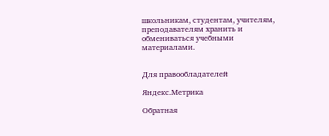школьникам, студентам, учителям, преподавателям хранить и обмениваться учебными материалами.


Для правообладателей

Яндекс.Метрика

Обратная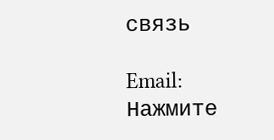связь

Email: Нажмите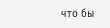что бы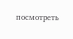посмотреть